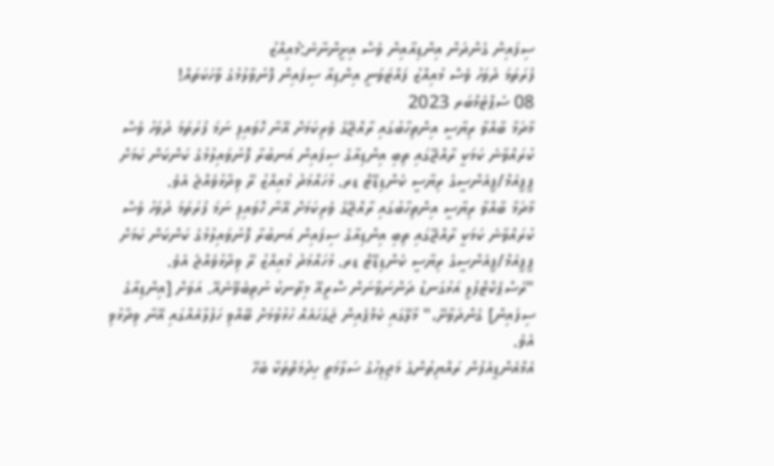ސިފައިން ގެންދަން އިންޑިއާއިން ވެސް އިށީންނާނެ:މުއިއްޒު
ފުރަތަމަ ދުވަހު ވެސް މުއިއްޒު ފައްޓަވަނީ އިންޑިއާ ސިފައިން ފޮނުވާލުމުގެ ވާހަކަތައް!
08 ސެޕްޓެމްބަރ 2023
މާދަމާ ބާއްވާ ރިޔާސީ އިންތިހާބުގައި ރާއްޖޭގެ ވެރިކަމަށް އޭނާ ހޮވައިފި ނަމަ ފުރަތަމަ ދުވަހު ވެސް ކުރައްވާނެ ކަމަކީ ރާއްޖޭގައި ތިބި އިންޑިއާގެ ސިފައިން އަނބުރާ ފޮނުވައިލުމުގެ ކަންކަން ކަމަށް ޕީޕީއެމް/ޕީއެންސީގެ ރިޔާސީ ކެންޑިޑޭޓް ޑރ. މުހައްމަދު މުއިއްޒު ރޭ ވިދާޅުވެއްޖެ އެވެ.
މާދަމާ ބާއްވާ ރިޔާސީ އިންތިހާބުގައި ރާއްޖޭގެ ވެރިކަމަށް އޭނާ ހޮވައިފި ނަމަ ފުރަތަމަ ދުވަހު ވެސް ކުރައްވާނެ ކަމަކީ ރާއްޖޭގައި ތިބި އިންޑިއާގެ ސިފައިން އަނބުރާ ފޮނުވައިލުމުގެ ކަންކަން ކަމަށް ޕީޕީއެމް/ޕީއެންސީގެ ރިޔާސީ ކެންޑިޑޭޓް ޑރ. މުހައްމަދު މުއިއްޒު ރޭ ވިދާޅުވެއްޖެ އެވެ.
"ރެސްޕެކްޓްފުލީ އަޅުގަނޑު ދަންނަވާނަން ސޮރީއޭ މިތާނކު ނުތިބެވޭނެއޭ. އަވަށް [އިންޑިއާގެ ސިފައިން] ގެންދަވާށޭ،" މާލޭގައި ކެމްޕެއިން ޖަގަހައެއް ހުޅުވުމަށް ބޭއްވި ހަފުލާއެއްގައި އޭނާ ވިދާޅުވި އެވެ.
އެމްއެންޑީއެފުން ރައްޔިތުންގެ މަޖިލިހުގެ ސަލާމަތީ ހިދުމަތްތަކާ ބެހޭ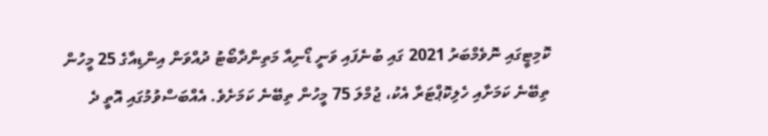ކޮމިޓީގައި ނޮވެމްބަރު 2021 ގައި ބުނެފައި ވަނީ ޑޯނިއާ މަތިންދާބޯޓު ދުއްވަން އިންޑިއާގެ 25 މީހުން ތިބޭނެ ކަމަށާއި ހެލިކޮޕްޓަރާ އެކު، ޖުމްލަ 75 މީހުން ތިބޭނެ ކަމަށެވެ. އެއްބަސްވުމުގައި އޮތީ ދެ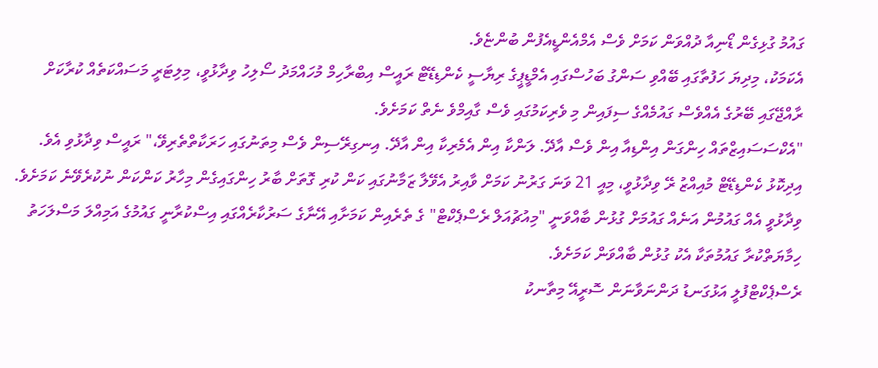ގައުމު ގުޅިގެން ޑޯނިއާ ދުއްވަން ކަމަށް ވެސް އެމްއެންޑީއެފުން ބުންޏެވެ.
އެކަމަކު، މިދިޔަ ހަފުތާގައި ބޭއްވި ސަންގު ބަހުސްގައި އެމްޑީޕީގެ ރިޔާސީ ކެންޑިޑޭޓް ރައީސް އިބްރާހިމް މުހައްމަދު ސޯލިހު ވިދާޅުވީ، މިލިޓަރީ މަސައްކަތެއް ކުރާކަށް ރާއްޖޭގައި ބޭރުގެ އެއްވެސް ގައުމެއްގެ ސިފައިން މި ވެރިކަމުގައި ވެސް ގާއިމްވެ ނެތް ކަމަށެވެ.
"އެކްސަސައިޒްތައް ހިންގަން އިންޑިއާ އިން ވެސް އާދޭ. ލަންކާ އިން އެމެރިކާ އިން އާދޭ. އިނގިރޭސިން ވެސް މިތަނުގައި ހަރަކާތްތެރިވޭ،" ރައީސް ވިދާޅުވި އެވެ.
އިދިކޮޅު ކެންޑިޑޭޓް މުއިއްޒު ރޭ ވިދާޅުވީ، މިއީ 21 ވަނަ ގަރުނު ކަމަށް ވާއިރު އެވޭލާ ޒަމާނުގައި ކަން ކުރި ގޮތަށް ބާރު ހިންގައިގެން މިހާރު ކަންކަން ނުކުރެވޭނެ ކަމަށެވެ. ވިދާޅުވީ އެއް ގައުމުން އަނެއް ގައުމަށް ގުޅުން ބާއްވަނީ "މިއުޗުއަލް ރެސްޕެކްޓް" ގެ ތެރެއިން ކަމަށާއި އޭނާގެ ސަރުކާރެއްގައި އިސްކުރާނީ ގައުމުގެ އަމިއްލަ މަސްލަހަތު ހިމާޔަތްކުރާ ގައުމުތަކާ އެކު ގުޅުން ބާއްވަން ކަމަށެވެ.
ރެސްޕެކްޓްފުލީ އަޅުގަނޑު ދަންނަވާނަން ސޮރީއޭ މިތާނކު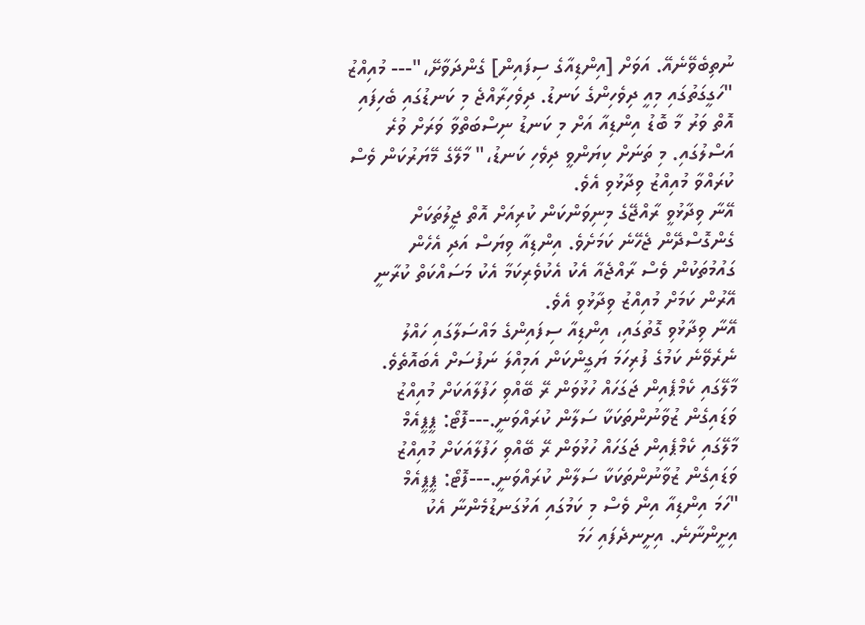ނުތިބެވޭނެއޭ. އަވަށް [އިންޑިއާގެ ސިފައިން] ގެންދަވާށޭ،"--- މުއިއްޒު
"ހަގީގަތުގައި މިއީ ދިވެހިންގެ ކަނޑު. ދިވެހިރާއްޖެ މި ކަނޑުގައި ބެހިފައި އޮތް ވަރު މާ ބޮޑު އިންޑިއާ އަށް މި ކަނޑު ނިސްބަތްވާ ވަރަށް ވުރެ އަސްލުގައި. މި ތަނަށް ކިޔަންވީ ދިވެހި ކަނޑު،" މާލޭގެ މޭޔަރުކަން ވެސް ކުރައްވާ މުއިއްޒު ވިދާޅުވި އެވެ.
އޭނާ ވިދާޅުވީ ރާއްޖޭގެ މިނިވަންކަން ކުރިއަށް އޮތް ޖީލުތަކަށް ގެންގޮސްދޭން ޖެހޭނެ ކަމަށެވެ. އިންޑިއާ ވިޔަސް އަދި އެހެން ގައުމުތަކުން ވެސް ރާއްޖެއާ އެކު އެކުވެރިކަމާ އެކު މަސައްކަތް ކުރާނީ އޭރުން ކަމަށް މުއިއްޒު ވިދާޅުވި އެވެ.
އޭނާ ވިދާޅުވި ގޮތުގައި، އިންޑިއާ ސިފައިންގެ މައްސަލާގައި ހައްލު ނެރެވޭނެ ކަމުގެ ފުރިހަމަ ޔަގީންކަން އަމިއްލަ ނަފުސަށް އެބައޮތެވެ.
މާލޭގައި ކެމްޕެއިން ޖަގަހައް ހުޅުވަން ރޭ ބޭއްވި ހަފުލާއަކަށް މުއިއްޒު ވަޑައިގެން ޒުވާނުންތަކަކާ ސަލާން ކުރައްވަނީ.---ފޮޓޯ: ޕީޕީއެމް
މާލޭގައި ކެމްޕެއިން ޖަގަހައް ހުޅުވަން ރޭ ބޭއްވި ހަފުލާއަކަށް މުއިއްޒު ވަޑައިގެން ޒުވާނުންތަކަކާ ސަލާން ކުރައްވަނީ.---ފޮޓޯ: ޕީޕީއެމް
"ހަމަ އިންޑިއާ އިން ވެސް މި ކަމުގައި އަޅުގަނޑުމެންނާ އެކު އިށީންނާނެ. އިށީނދެފައި ހަމަ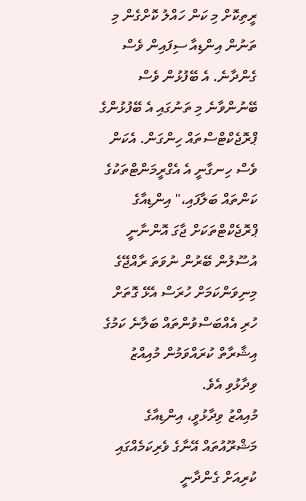ރީތިކޮށް މި ކަން ހައްލު ކޮށްގެން މި ތަނުން އިންޑިއާ ސިފައިން ވެސް ގެންދާނެ. އެ ބޭފުޅުން ވެސް ބޭނުންވާނެ މި ތަނުގައި އެ ބޭފުޅުންގެ ޕްރޮޖެކްޓްސްތައް ހިންގަން. އެކަން ވެސް ހިނގާނީ އެ އެގްރީމަންޓްތަކުގެ ކަންތައް ބަލާފައި،" އިންޑިއާގެ ޕްރޮޖެކްޓްތަކަށް ޖާގަ އޮންނާނީ އުސޫލުން ބޭރުން ނުވަތަ ރާއްޖޭގެ މިނިވަންކަމަށް ހުރަސް އެޅޭ ގޮތަށް ހުރި އެއްބަސްވުންތައް ބަލާނެ ކަމުގެ އިޝާރާތް ކުރައްވަމުން މުއިއްޒު ވިދާޅުވި އެވެ.
މުއިއްޒު ވިދާޅުވީ، އިންޑިއާގެ މަޝްރޫއުތައް އޭނާގެ ވެރިކަމެއްގައި ކުރިއަށް ގެންދާނީ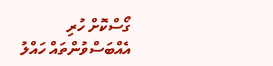ގޯސްކޮށް ހުރި އެއްބަސްވުންތައް ހައްލު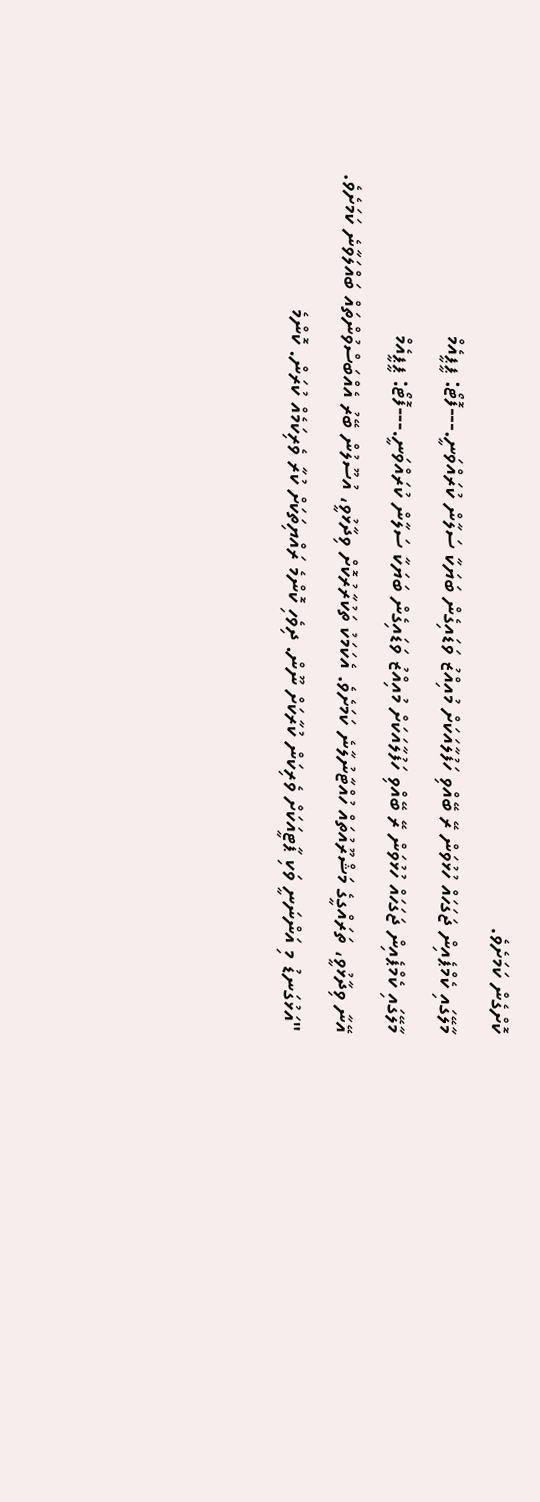ކޮށްގެން ކަމަށެވެ.
މާލޭގައި ކެމްޕެއިން ޖަގަހައް ހުޅުވަން ރޭ ބޭއްވި ހަފުލާއަކަށް މުއިއްޒު ވަޑައިގެން ބަޔަކާ ސަލާން ކުރައްވަނީ.---ފޮޓޯ: ޕީޕީއެމް
މާލޭގައި ކެމްޕެއިން ޖަގަހައް ހުޅުވަން ރޭ ބޭއްވި ހަފުލާއަކަށް މުއިއްޒު ވަޑައިގެން ބަޔަކާ ސަލާން ކުރައްވަނީ.---ފޮޓޯ: ޕީޕީއެމް
އޭނާ ވިދާޅުވީ، ތަރައްގީގެ މަޝްރޫއުތައް ހުއްޓާނުލާނެ ކަމަށެވެ. އެކަމަކު ތަކުރާރުކޮށް ވިދާޅުވީ، އުސޫލުން ބޭރު އެއްބަސްވުންތައް ބައްލަވާނެ ކަމަށެވެ.
"އަޅުގަނޑު މި އަންނަނީ ވަކި ޕާޓީއަކަށް ވެރިކަން ކުރާކަށް ނޫން. ދިވެހި ކޮންމެ ރައްޔިތަކަށް ކުރާ ވެރިކަމެއް ކުރަން. ކޮންމެ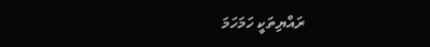ރައްޔިތަކީ ހަމަހަމަ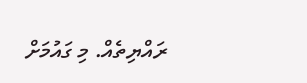ރައްޔިތެއް. މި ގައުމަށް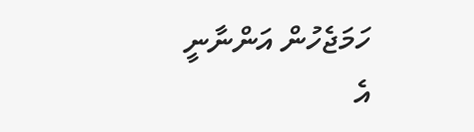ހަމަޖެހުން އަންނާނީ އެ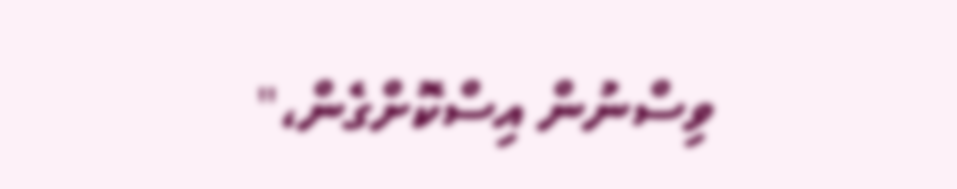ވިސްނުން އިސްކޮށްގެން،"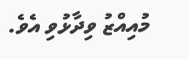މުއިއްޒު ވިދާޅުވި އެވެ.